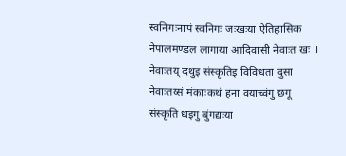स्वनिगःनापं स्वनिगः जःखःया ऐतिहासिक नेपालमण्डल लागाया आदिवासी नेवाःत खः । नेवाःतय् दथुइ संस्कृतिइ विविधता दुसा नेवाःतय्सं मंकाःकथं हना वयाच्वंगु छगू संस्कृति धइगु बुंगद्यःया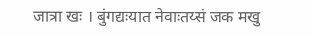जात्रा खः । बुंगद्यःयात नेवाःतय्सं जक मखु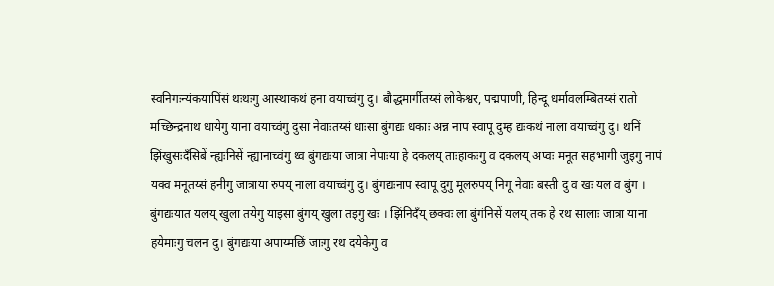स्वनिगःन्यंकयापिंसं थःथःगु आस्थाकथं हना वयाच्वंगु दु। बौद्धमार्गीतय्सं लोकेश्वर, पद्मपाणी, हिन्दू धर्मावलम्बितय्सं रातो मच्छिन्द्रनाथ धायेगु याना वयाच्वंगु दुसा नेवाःतय्सं धाःसा बुंगद्यः धकाः अन्न नाप स्वापू दुम्ह द्यःकथं नाला वयाच्वंगु दु। थनिं झिंखुसःदँसिबें न्ह्यःनिसें न्ह्यानाच्वंगु थ्व बुंगद्यःया जात्रा नेपाःया हे दकलय् ताःहाकःगु व दकलय् अप्वः मनूत सहभागी जुइगु नापं यक्व मनूतय्सं हनीगु जात्राया रुपय् नाला वयाच्वंगु दु। बुंगद्यःनाप स्वापू दुगु मूलरुपय् निगू नेवाः बस्ती दु व खः यल व बुंग । बुंगद्यःयात यलय् खुला तयेगु याइसा बुंगय् खुला तइगु खः । झिंनिदँय् छक्वः ला बुंगंनिसें यलय् तक हे रथ सालाः जात्रा याना हयेमाःगु चलन दु। बुंगद्यःया अपाय्मछिं जाःगु रथ दयेकेगु व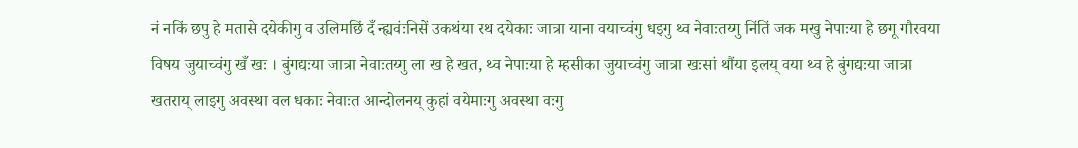नं नकिं छपु हे मतासे दयेकीगु व उलिमछिं दँ न्ह्यवंःनिसें उकथंया रथ दयेकाः जात्रा याना वयाच्वंगु धइगु थ्व नेवाःतय्गु निंतिं जक मखु नेपाःया हे छगू गौरवया विषय जुयाच्वंगु खँ खः । बुंगद्यःया जात्रा नेवाःतय्गु ला ख हे खत, थ्व नेपाःया हे म्हसीका जुयाच्वंगु जात्रा खःसां थौंया इलय् वया थ्व हे बुंगद्यःया जात्रा खतराय् लाइगु अवस्था वल धकाः नेवाःत आन्दोलनय् कुहां वयेमाःगु अवस्था वःगु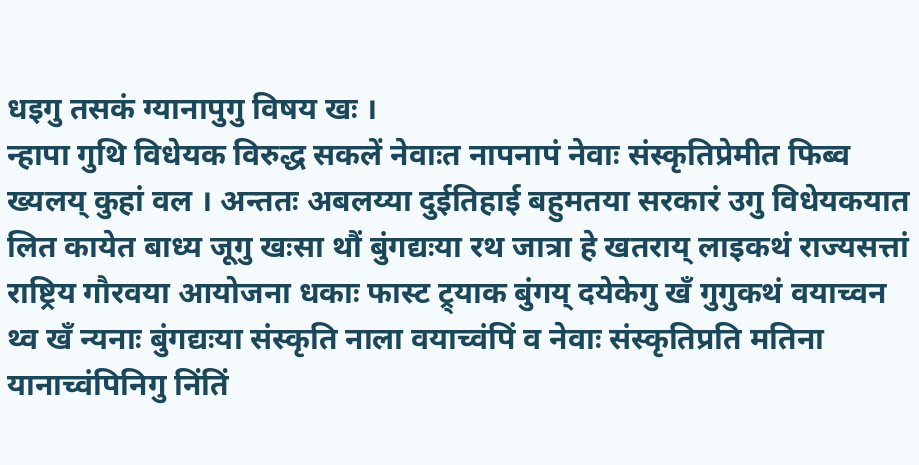धइगु तसकं ग्यानापुगु विषय खः ।
न्हापा गुथि विधेयक विरुद्ध सकलें नेवाःत नापनापं नेवाः संस्कृतिप्रेमीत फिब्व ख्यलय् कुहां वल । अन्ततः अबलय्या दुईतिहाई बहुमतया सरकारं उगु विधेयकयात लित कायेत बाध्य जूगु खःसा थौं बुंगद्यःया रथ जात्रा हे खतराय् लाइकथं राज्यसत्तां राष्ट्रिय गौरवया आयोजना धकाः फास्ट ट्र्याक बुंगय् दयेकेगु खँ गुगुकथं वयाच्वन थ्व खँ न्यनाः बुंगद्यःया संस्कृति नाला वयाच्वंपिं व नेवाः संस्कृतिप्रति मतिना यानाच्वंपिनिगु निंतिं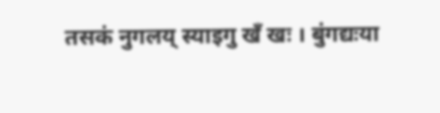तसकं नुगलय् स्याइगु खँ खः । बुंगद्यःया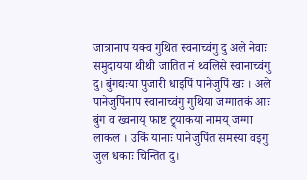जात्रानाप यक्व गुथित स्वनाच्वंगु दु अले नेवाः समुदायया थीथी जातित नं थ्वलिसे स्वानाच्वंगु दु। बुंगद्यःया पुजारी धाइपिं पानेजुपिं खः । अले पानेजुपिंनाप स्वानाच्वंगु गुथिया जग्गातकं आः बुंग व ख्वनाय् फाष्ट ट्र्याकया नामय् जग्गा लाकल । उकिं यानाः पानेजुपिंत समस्या वइगु जुल धकाः चिन्तित दु।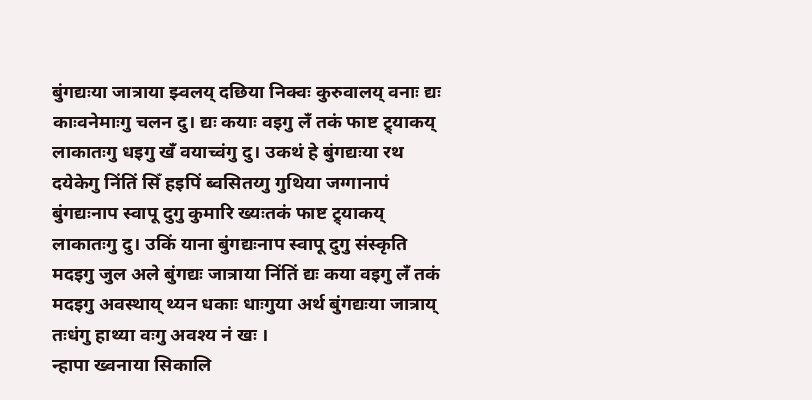बुंगद्यःया जात्राया झ्वलय् दछिया निक्वः कुरुवालय् वनाः द्यः काःवनेमाःगु चलन दु। द्यः कयाः वइगु लँ तकं फाष्ट ट्र्याकय् लाकातःगु धइगु खँ वयाच्वंगु दु। उकथं हे बुंगद्यःया रथ दयेकेगु निंतिं सिँ हइपिं ब्वसितय्गु गुथिया जग्गानापं बुंगद्यःनाप स्वापू दुगु कुमारि ख्यःतकं फाष्ट ट्र्याकय् लाकातःगु दु। उकिं याना बुंगद्यःनाप स्वापू दुगु संस्कृति मदइगु जुल अले बुंगद्यः जात्राया निंतिं द्यः कया वइगु लँ तकं मदइगु अवस्थाय् थ्यन धकाः धाःगुया अर्थ बुंगद्यःया जात्राय् तःधंगु हाथ्या वःगु अवश्य नं खः ।
न्हापा ख्वनाया सिकालि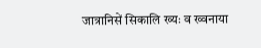जात्रानिसें सिकालि ख्यः व ख्वनाया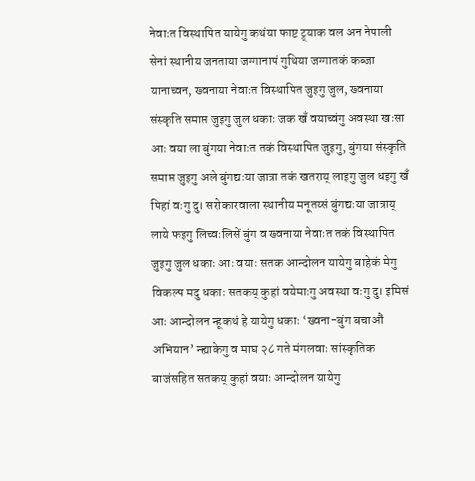नेवाःत विस्थापित यायेगु कथंया फाष्ट ट्र्याक वल अन नेपाली सेनां स्थानीय जनताया जग्गानापं गुथिया जग्गातकं कब्जा यानाच्वन, ख्वनाया नेवाःत विस्थापित जुइगु जुल, ख्वनाया संस्कृति समाप्त जुइगु जुल धकाः जक खँ वयाच्वंगु अवस्था खःसा आः वया ला बुंगया नेवाःत तकं विस्थापित जुइगु, बुंगया संस्कृति समाप्त जुइगु अले बुंगद्यःया जात्रा तकं खतराय् लाइगु जुल धइगु खँ पिहां वःगु दु। सरोकारवाला स्थानीय मनूतय्सं बुंगद्यःया जात्राय् लाये फइगु लिच्वःलिसें बुंग व ख्वनाया नेवाःत तकं विस्थापित जुइगु जुल धकाः आः वयाः सतक आन्दोलन यायेगु बाहेकं मेगु विकल्प मदु धकाः सतकय् कुहां वयेमाःगु अवस्था वःगु दु। इमिसं आः आन्दोलन न्हूकथं हे यायेगु धकाः ‘ख्वना-बुंग बचाऔं अभियान’ न्ह्याकेगु व माघ २८ गते मंगलवाः सांस्कृतिक बाजंसहित सतकय् कुहां वयाः आन्दोलन यायेगु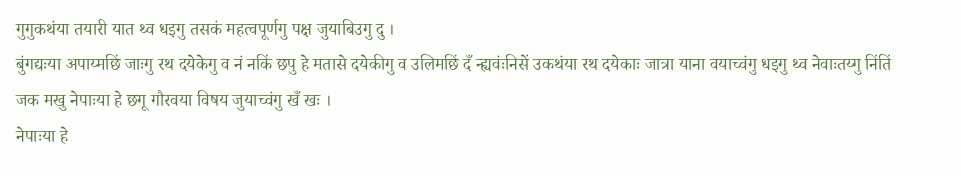गुगुकथंया तयारी यात थ्व धइगु तसकं महत्वपूर्णगु पक्ष जुयाबिउगु दु ।
बुंगद्यःया अपाय्मछिं जाःगु रथ दयेकेगु व नं नकिं छपु हे मतासे दयेकीगु व उलिमछिं दँ न्ह्यवंःनिसें उकथंया रथ दयेकाः जात्रा याना वयाच्वंगु धइगु थ्व नेवाःतय्गु निंतिं जक मखु नेपाःया हे छगू गौरवया विषय जुयाच्वंगु खँ खः ।
नेपाःया हे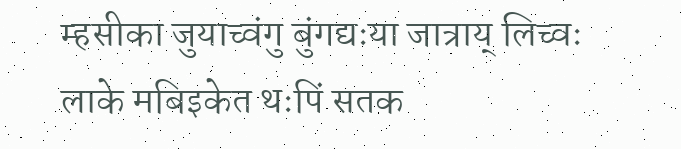म्हसीका जुयाच्वंगु बुंगद्यःया जात्राय् लिच्वः लाके मबिइकेत थःपिं सतक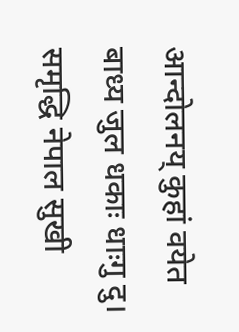आन्दोलनय् कुहां वयेत बाध्य जुल धकाः धाःगु दु। समृद्धि नेपाल सुखी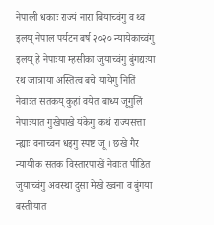नेपाली धकाः राज्यं नारा बियाच्वंगु व थ्व इलय् नेपाल पर्यटन बर्ष २०२० न्यायेकाच्वंगु इलय् हे नेपाःया म्हसीका जुयाच्वंगु बुंगद्यःया रथ जात्राया अस्तित्व बचे यायेगु नितिं नेवाःत सतकय् कुहां वयेत बाध्य जूगुलिं नेपाःयात गुखेपाखे यंकेगु कथं राज्यसत्ता न्ह्याः वनाच्वन धइगु स्पष्ट जू । छखे गैर न्यायीक सतक विस्तारपाखें नेवाःत पीडित जुयाच्वंगु अवस्था दुसा मेखे ख्वना व बुंगया बस्तीयात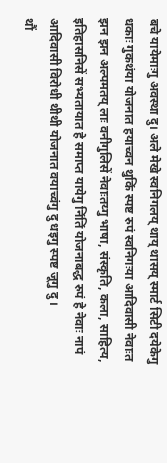बचे यायेमाःगु अवस्था दु। अले मेखे स्वनिगलय् थाय् थासय् स्मार्ट सिटी दयेकेगु धकाः गुकथंया योजनात हयाच्वन थुकिं स्पष्ट रुपं स्वनिगःया आदिवासी नेवाःत झन झन अल्पमतय् लाः वनीगुलिसें नेवाःतय्गु भाषा, संस्कृति, कला, साहित्य, इतिहासनिसें सभ्यतायात हे समाप्त यायेगु निंतिं योजनाबद्ध रुपं हे नेवाः नापं आदिवासी विरोधी थीथी योजनात वयाच्वंगु दु धइगु स्पष्ट जूगु दु ।
थौं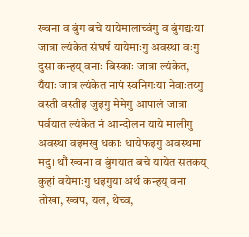ख्वना व बुंग बचे यायेमालाच्वंगु व बुंगद्यःया जात्रा ल्यंकेत संघर्ष यायेमाःगु अवस्था वःगु दुसा कन्हय् वनाः बिस्काः जात्रा ल्यंकेत, यँयाः जात्र ल्यंकेत नापं स्वनिगःया नेवाःतय्गु वस्ती वस्तीइ जुइगु मेमेगु आपालं जात्रा पर्वयात ल्यंकेत नं आन्दोलन याये मालीगु अवस्था वइमखु धकाः धायेफइगु अवस्थमा मदु। थौं ख्वना व बुंगयात बचे यायेत सतकय् कुहां वयेमाःगु धइगुया अर्थ कन्हय् वना तोखा, ख्वप, यल, थेच्व,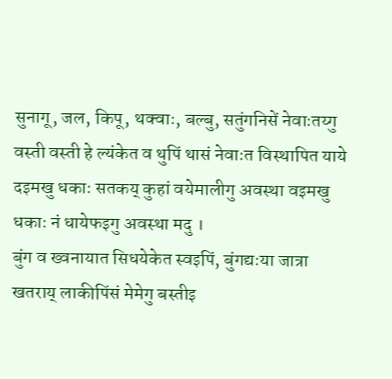सुनागू, जल, किपू, थक्वाः, बल्बु, सतुंगनिसें नेवाःतय्गु वस्ती वस्ती हे ल्यंकेत व थुपिं थासं नेवाःत विस्थापित याये दइमखु धकाः सतकय् कुहां वयेमालीगु अवस्था वइमखु धकाः नं धायेफइगु अवस्था मदु ।
बुंग व ख्वनायात सिधयेकेत स्वइपिं, बुंगद्यःया जात्रा खतराय् लाकीपिंसं मेमेगु बस्तीइ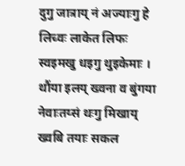दुगु जात्राय् नं अज्याःगु हे लिच्वः लाकेत लिफः स्वइमखु धइगु थुइकेमाः । थौंया इलय् ख्वना व बुंगया नेवाःतय्सं थःगु मिखाय् ख्वबि तयाः सकल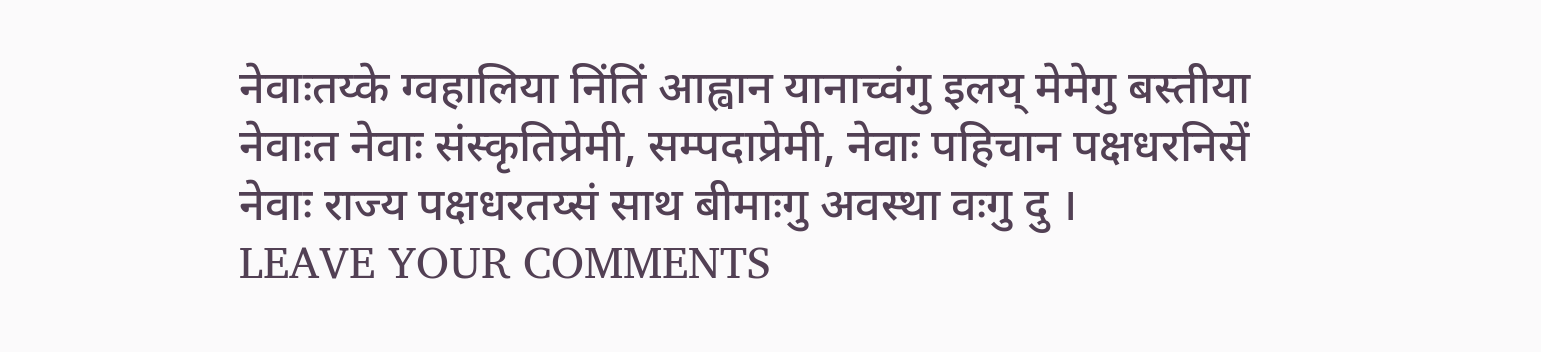नेवाःतय्के ग्वहालिया निंतिं आह्वान यानाच्वंगु इलय् मेमेगु बस्तीया नेवाःत नेवाः संस्कृतिप्रेमी, सम्पदाप्रेमी, नेवाः पहिचान पक्षधरनिसें नेवाः राज्य पक्षधरतय्सं साथ बीमाःगु अवस्था वःगु दु ।
LEAVE YOUR COMMENTS